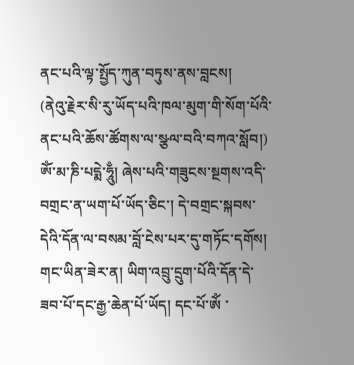ནང་པའི་ལྟ་སྤྱོད་ཀུན་བཏུས་ནས་བླངས།
(ནེའུ་རྗེར་སི་རུ་ཡོད་པའི་ཁལ་མུག་གི་སོག་པོའི་ནང་པའི་ཆོས་ཚོགས་ལ་སྩལ་བའི་བཀའ་སློབ།)
ཨོཾ་མ་ཎི་པདྨེ་ཧཱུྃ། ཞེས་པའི་གཟུངས་སྔགས་འདི་བགྲང་ན་ཡག་པོ་ཡོད་ཅིང་། དེ་བགྲང་སྐབས་དེའི་དོན་ལ་བསམ་བློ་ངེས་པར་དུ་གཏོང་དགོས། གང་ཡིན་ཟེར་ན། ཡིག་འབྲུ་དྲུག་པོའི་དོན་དེ་ཟབ་པོ་དང་རྒྱ་ཆེན་པོ་ཡོད། དང་པོ་ཨོཾ ་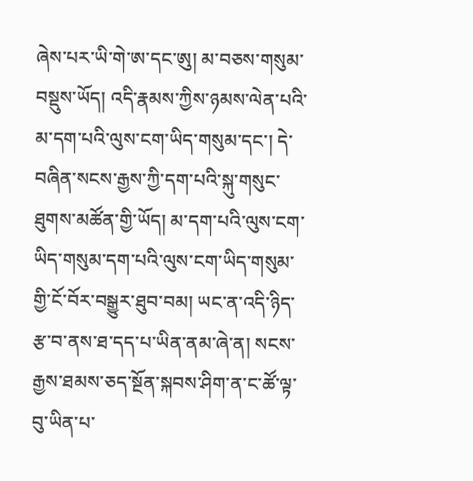ཞེས་པར་ཡི་གེ་ཨ་དང་ཨུ། མ་བཅས་གསུམ་བསྡུས་ཡོད། འདི་རྣམས་ཀྱིས་ཉམས་ལེན་པའི་མ་དག་པའི་ལུས་ངག་ཡིད་གསུམ་དང་། དེ་བཞིན་སངས་རྒྱས་ཀྱི་དག་པའི་སྐུ་གསུང་ཐུགས་མཚོན་གྱི་ཡོད། མ་དག་པའི་ལུས་ངག་ཡིད་གསུམ་དག་པའི་ལུས་ངག་ཡིད་གསུམ་གྱི་ངོ་བོར་བསྒྱུར་ཐུབ་བམ། ཡང་ན་འདི་ཉིད་རྩ་བ་ནས་ཐ་དད་པ་ཡིན་ནམ་ཞེ་ན། སངས་རྒྱས་ཐམས་ཅད་སྔོན་སྐབས་ཤིག་ན་ང་ཚོ་ལྟ་བུ་ཡིན་པ་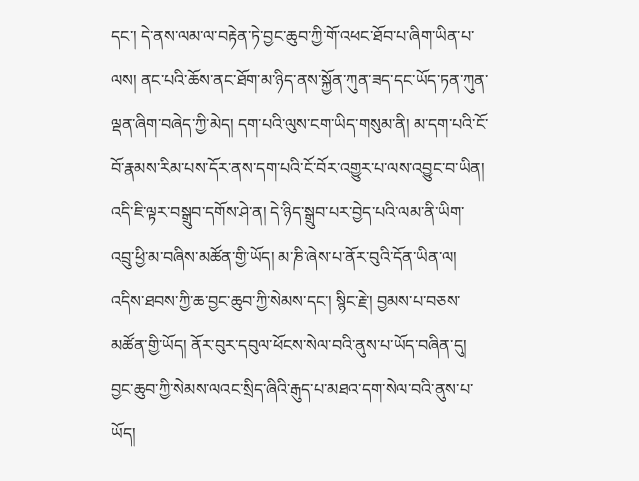དང་། དེ་ནས་ལམ་ལ་བརྟེན་ཏེ་བྱང་ཆུབ་ཀྱི་གོ་འཕང་ཐོབ་པ་ཞིག་ཡིན་པ་ལས། ནང་པའི་ཆོས་ནང་ཐོག་མ་ཉིད་ནས་སྐྱོན་ཀུན་ཟད་དང་ཡོད་ཏན་ཀུན་ལྡན་ཞིག་བཞེད་ཀྱི་མེད། དག་པའི་ལུས་ངག་ཡིད་གསུམ་ནི། མ་དག་པའི་ངོ་བོ་རྣམས་རིམ་པས་དོར་ནས་དག་པའི་ངོ་བོར་འགྱུར་པ་ལས་འབྱུང་བ་ཡིན།
འདི་ཇི་ལྟར་བསྒྲུབ་དགོས་ཤེ་ན། དེ་ཉིད་སྒྲུབ་པར་བྱེད་པའི་ལམ་ནི་ཡིག་འབྲུ་ཕྱི་མ་བཞིས་མཚོན་གྱི་ཡོད། མ་ཎི་ཞེས་པ་ནོར་བུའི་དོན་ཡིན་ལ། འདིས་ཐབས་ཀྱི་ཆ་བྱང་ཆུབ་ཀྱི་སེམས་དང་། སྙིང་རྗེ་། བྱམས་པ་བཅས་མཚོན་གྱི་ཡོད། ནོར་བུར་དབུལ་ཕོངས་སེལ་བའི་ནུས་པ་ཡོད་བཞིན་དུ། བྱང་ཆུབ་ཀྱི་སེམས་ལའང་སྲིད་ཞིའི་རྒུད་པ་མཐའ་དག་སེལ་བའི་ནུས་པ་ཡོད།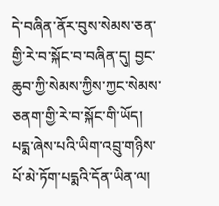དེ་བཞིན་ནོར་བུས་སེམས་ཅན་གྱི་རེ་བ་སྐོང་བ་བཞིན་དུ། བྱང་ཆུབ་ཀྱི་སེམས་ཀྱིས་ཀྱང་སེམས་ཅནག་གྱི་རེ་བ་སྐོང་གི་ཡོད། པདྨ་ཞེས་པའི་ཡིག་འབྲུ་གཉིས་པོ་མེ་ཏོག་པདྨའི་དོན་ཡིན་ལ།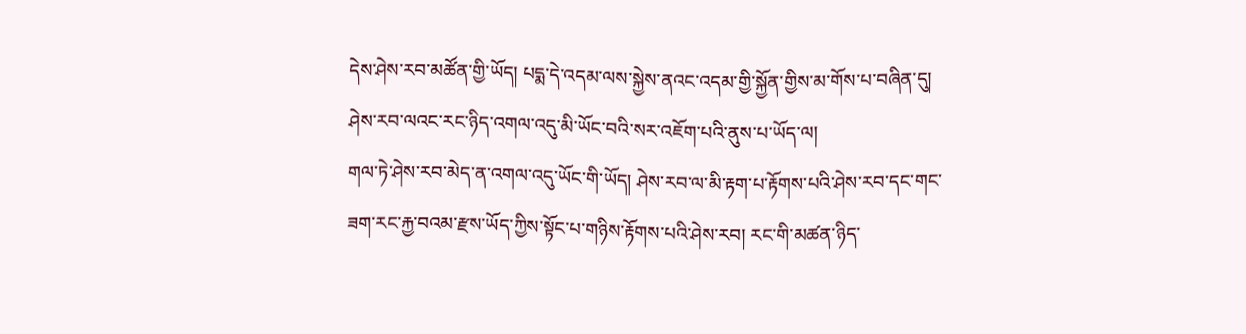དེས་ཤེས་རབ་མཚོན་གྱི་ཡོད། པདྨ་དེ་འདམ་ལས་སྐྱེས་ནའང་འདམ་གྱི་སྐྱོན་གྱིས་མ་གོས་པ་བཞིན་དུ། ཤེས་རབ་ལའང་རང་ཉིད་འགལ་འདུ་མི་ཡོང་བའི་སར་འཇོག་པའི་ནུས་པ་ཡོད་ལ།
གལ་ཏེ་ཤེས་རབ་མེད་ན་འགལ་འདུ་ཡོང་གི་ཡོད། ཤེས་རབ་ལ་མི་རྟག་པ་རྟོགས་པའི་ཤེས་རབ་དང་གང་ཟག་རང་རྐྱ་བའམ་རྫས་ཡོད་ཀྱིས་སྟོང་པ་གཉིས་རྟོགས་པའི་ཤེས་རབ། རང་གི་མཚན་ཉིད་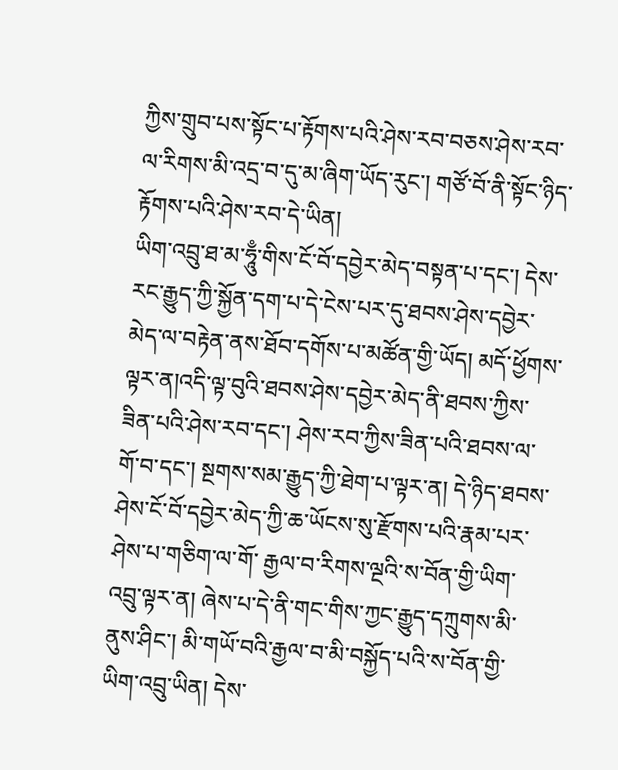ཀྱིས་གྲུབ་པས་སྟོང་པ་རྟོགས་པའི་ཤེས་རབ་བཅས་ཤེས་རབ་ལ་རིགས་མི་འདྲ་བ་དུ་མ་ཞིག་ཡོད་རུང་། གཙོ་བོ་ནི་སྟོང་ཉིད་རྟོགས་པའི་ཤེས་རབ་དེ་ཡིན།
ཡིག་འབྲུ་ཐ་མ་ཧཱུྃ་གིས་ངོ་བོ་དབྱེར་མེད་བསྟན་པ་དང་། དེས་རང་རྒྱུད་ཀྱི་སྐྱོན་དག་པ་དེ་ངེས་པར་དུ་ཐབས་ཤེས་དབྱེར་མེད་ལ་བརྟེན་ནས་ཐོབ་དགོས་པ་མཚོན་གྱི་ཡོད། མདོ་ཕྱོགས་ལྟར་ན།འདི་ལྟ་བུའི་ཐབས་ཤེས་དབྱེར་མེད་ནི་ཐབས་ཀྱིས་ཟིན་པའི་ཤེས་རབ་དང་། ཤེས་རབ་ཀྱིས་ཟིན་པའི་ཐབས་ལ་གོ་བ་དང་། སྔགས་སམ་རྒྱུད་ཀྱི་ཐེག་པ་ལྟར་ན། དེ་ཉིད་ཐབས་ཤེས་ངོ་བོ་དབྱེར་མེད་ཀྱི་ཆ་ཡོངས་སུ་རྫོགས་པའི་རྣམ་པར་ཤེས་པ་གཅིག་ལ་གོ་ རྒྱལ་བ་རིགས་ལྔའི་ས་བོན་གྱི་ཡིག་འབྲུ་ལྟར་ན། ཞེས་པ་དེ་ནི་གང་གིས་ཀྱང་རྒྱུད་དཀྲུགས་མི་ནུས་ཤིང་། མི་གཡོ་བའི་རྒྱལ་བ་མི་བསྐྱོད་པའི་ས་བོན་གྱི་ཡིག་འབྲུ་ཡིན། དེས་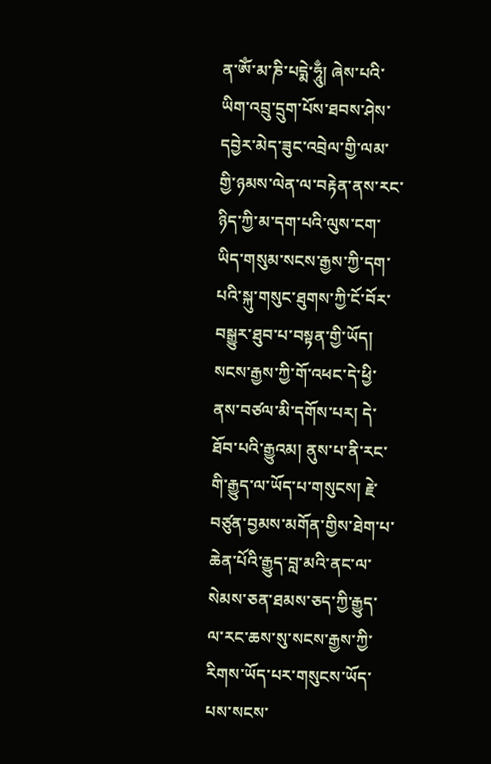ན་ཨོཾ་མ་ཎི་པདྨེ་ཧཱུྃ། ཞེས་པའི་ཡིག་འབྲུ་དྲུག་པོས་ཐབས་ཤེས་དབྱེར་མེད་ཟུང་འབྲེལ་གྱི་ལམ་གྱི་ཉམས་ལེན་ལ་བརྟེན་ནས་རང་ཉིད་ཀྱི་མ་དག་པའི་ལུས་ངག་ཡིད་གསུམ་སངས་རྒྱས་ཀྱི་དག་པའི་སྐུ་གསུང་ཐུགས་ཀྱི་ངོ་བོར་བསྒྱུར་ཐུབ་པ་བསྟན་གྱི་ཡོད། སངས་རྒྱས་ཀྱི་གོ་འཕང་དེ་ཕྱི་ནས་བཙལ་མི་དགོས་པར། དེ་ཐོབ་པའི་རྒྱུའམ། ནུས་པ་ནི་རང་གི་རྒྱུད་ལ་ཡོད་པ་གསུངས། རྗེ་བཙུན་བྱམས་མགོན་གྱིས་ཐེག་པ་ཆེན་པོའི་རྒྱུད་བླ་མའི་ནང་ལ་སེམས་ཅན་ཐམས་ཅད་ཀྱི་རྒྱུད་ལ་རང་ཆས་སུ་སངས་རྒྱས་ཀྱི་རིགས་ཡོད་པར་གསུངས་ཡོད་པས་སངས་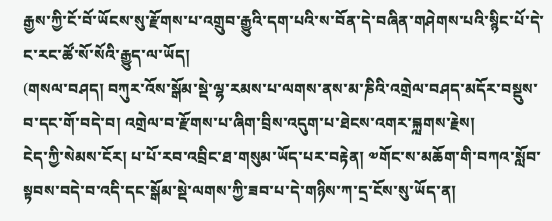རྒྱས་ཀྱི་ངོ་བོ་ཡོངས་སུ་རྫོགས་པ་འགྲུབ་རྒྱུའི་དག་པའི་ས་བོན་དེ་བཞིན་གཤེགས་པའི་སྙིང་པོ་དེ་ང་རང་ཚོ་སོ་སོའི་རྒྱུད་ལ་ཡོད།
(གསལ་བཤད། བཀུར་འོས་སྒོམ་སྡེ་ལྷ་རམས་པ་ལགས་ནས་མ་ཎིའི་འགྲེལ་བཤད་མདོར་བསྡུས་བ་དང་གོ་བདེ་བ། འགྲེལ་བ་རྫོགས་པ་ཞིག་བྲིས་འདུག་པ་ཐེངས་འགར་བྐླགས་རྗེས།
ངེད་ཀྱི་སེམས་ངོར། པ་པོ་རབ་འབྲིང་ཐ་གསུམ་ཡོད་པར་བརྟེན། ༧གོང་ས་མཆོག་གི་བཀའ་སློབ་སྟབས་བདེ་བ་འདི་དང་སྒོམ་སྡེ་ལགས་ཀྱི་ཟབ་པ་དེ་གཉིས་ཀ་དྲ་ངོས་སུ་ཡོད་ན།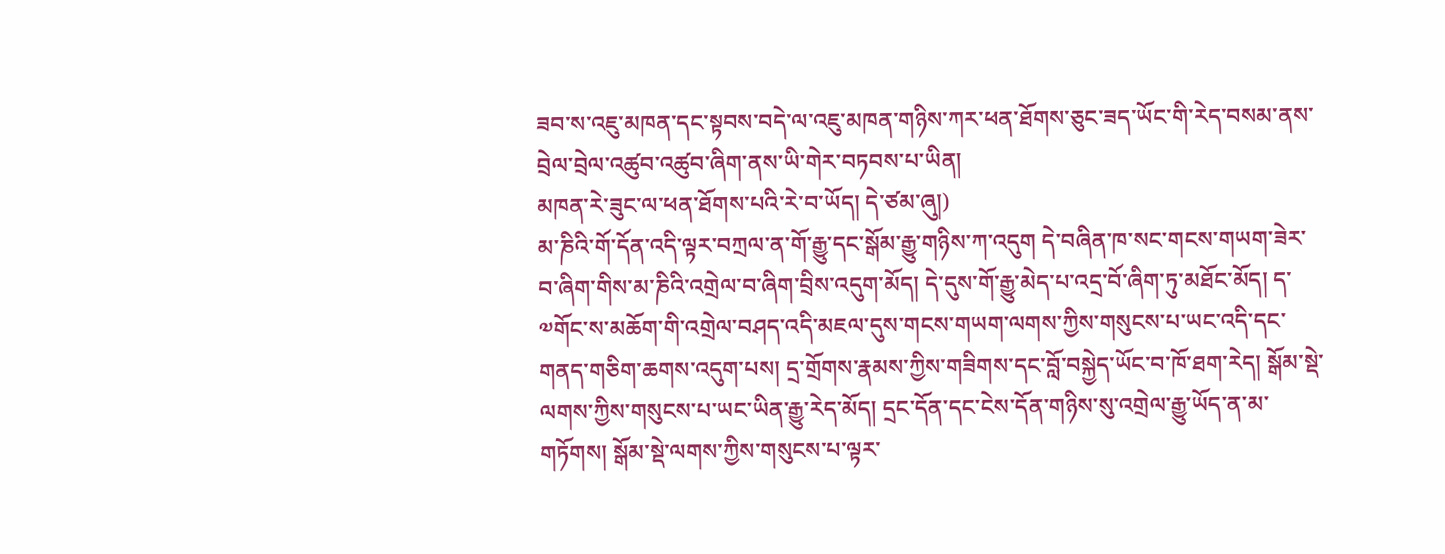ཟབ་ས་འཇུ་མཁན་དང་སྟབས་བདེ་ལ་འཇུ་མཁན་གཉིས་ཀར་ཕན་ཐོགས་ཅུང་ཟད་ཡོང་གི་རེད་བསམ་ནས་བྲེལ་བྲེལ་འཚུབ་འཚུབ་ཞིག་ནས་ཡི་གེར་བཏབས་པ་ཡིན།
མཁན་རེ་ཟུང་ལ་ཕན་ཐོགས་པའི་རེ་བ་ཡོད། དེ་ཙམ་ཞུ།)
མ་ཎིའི་གོ་དོན་འདི་ལྟར་བཀྲལ་ན་གོ་རྒྱུ་དང་སྒོམ་རྒྱུ་གཉིས་ཀ་འདུག དེ་བཞིན་ཁ་སང་གངས་གཡག་ཟེར་བ་ཞིག་གིས་མ་ཎིའི་འགྲེལ་བ་ཞིག་བྲིས་འདུག་མོད། དེ་དུས་གོ་རྒྱུ་མེད་པ་འདྲ་བོ་ཞིག་ཏུ་མཐོང་མོད། ད་༧གོང་ས་མཆོག་གི་འགྲེལ་བཤད་འདི་མཇལ་དུས་གངས་གཡག་ལགས་ཀྱིས་གསུངས་པ་ཡང་འདི་དང་གནད་གཅིག་ཆགས་འདུག་པས། དྲ་གྲོགས་རྣམས་ཀྱིས་གཟིགས་དང་བློ་བསྐྱེད་ཡོང་བ་ཁོ་ཐག་རེད། སྒོམ་སྡེ་ལགས་ཀྱིས་གསུངས་པ་ཡང་ཡིན་རྒྱུ་རེད་མོད། དྲང་དོན་དང་ངེས་དོན་གཉིས་སུ་འགྲེལ་རྒྱུ་ཡོད་ན་མ་གཏོགས། སྒོམ་སྡེ་ལགས་ཀྱིས་གསུངས་པ་ལྟར་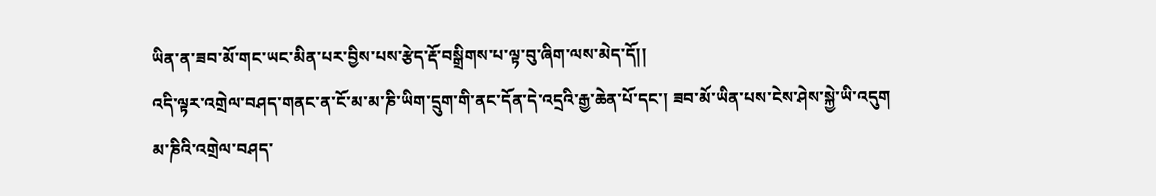ཡིན་ན་ཟབ་མོ་གང་ཡང་མིན་པར་བྱིས་པས་རྩེད་རྡོ་བསྒྲིགས་པ་ལྟ་བུ་ཞིག་ལས་མེད་དོ།།
འདི་ལྟར་འགྲེལ་བཤད་གནང་ན་ངོ་མ་མ་ཎི་ཡིག་དྲུག་གི་ནང་དོན་དེ་འདྲའི་རྒྱ་ཆེན་པོ་དང་། ཟབ་མོ་ཡིན་པས་ངེས་ཤེས་སྐྱེ་ཡི་འདུག
མ་ཎིའི་འགྲེལ་བཤད་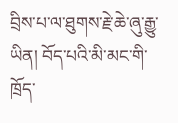བྲིས་པ་ལ་ཐུགས་རྗེ་ཆེ་ཞུ་རྒྱུ་ཡིན། བོད་པའི་མི་མང་གི་ཁྲོད་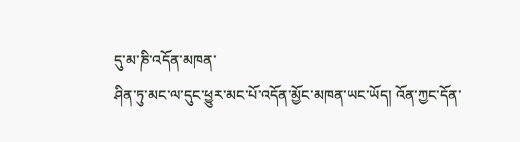དུ་མ་ཎི་འདོན་མཁན་
ཤིན་ཏུ་མང་ལ་དུང་ཕྱུར་མང་པོ་འདོན་མྱོང་མཁན་ཡང་ཡོད། འོན་ཀྱང་དོན་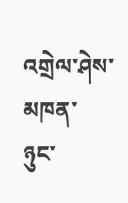འགྲེལ་ཤེས་མཁན་
ཉུང་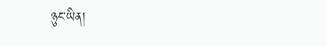ཉུང་ཡིན།